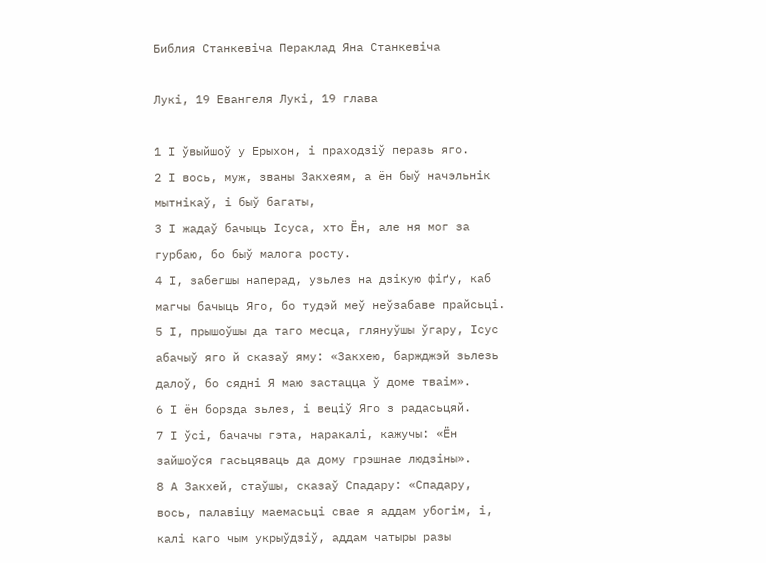Библия Станкевіча Пераклад Яна Станкевіча

Лукі, 19 Евангеля Лукі, 19 глава

1 І ўвыйшоў у Ерыхон, і праходзіў перазь яго.
2 І вось, муж, званы Закхеям, а ён быў начэльнік мытнікаў, і быў багаты,
3 І жадаў бачыць Ісуса, хто Ён, але ня мог за гурбаю, бо быў малога росту.
4 І, забегшы наперад, узьлез на дзікую фіґу, каб магчы бачыць Яго, бо тудэй меў неўзабаве прайсьці.
5 І, прышоўшы да таго месца, глянуўшы ўгару, Ісус абачыў яго й сказаў яму: «Закхею, баржджэй зьлезь далоў, бо сядні Я маю застацца ў доме тваім».
6 І ён борзда зьлез, і веціў Яго з радасьцяй.
7 І ўсі, бачачы гэта, наракалі, кажучы: «Ён зайшоўся гасьцяваць да дому грэшнае людзіны».
8 А Закхей, стаўшы, сказаў Спадару: «Спадару, вось, палавіцу маемасьці свае я аддам убогім, і, калі каго чым укрыўдзіў, аддам чатыры разы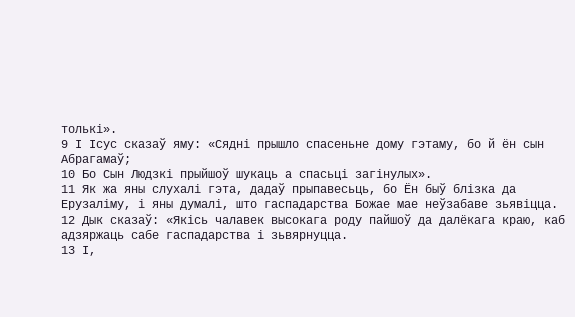толькі».
9 І Ісус сказаў яму: «Сядні прышло спасеньне дому гэтаму, бо й ён сын Абрагамаў;
10 Бо Сын Людзкі прыйшоў шукаць а спасьці загінулых».
11 Як жа яны слухалі гэта, дадаў прыпавесьць, бо Ён быў блізка да Ерузаліму, і яны думалі, што гаспадарства Божае мае неўзабаве зьявіцца.
12 Дык сказаў: «Якісь чалавек высокага роду пайшоў да далёкага краю, каб адзяржаць сабе гаспадарства і зьвярнуцца.
13 І,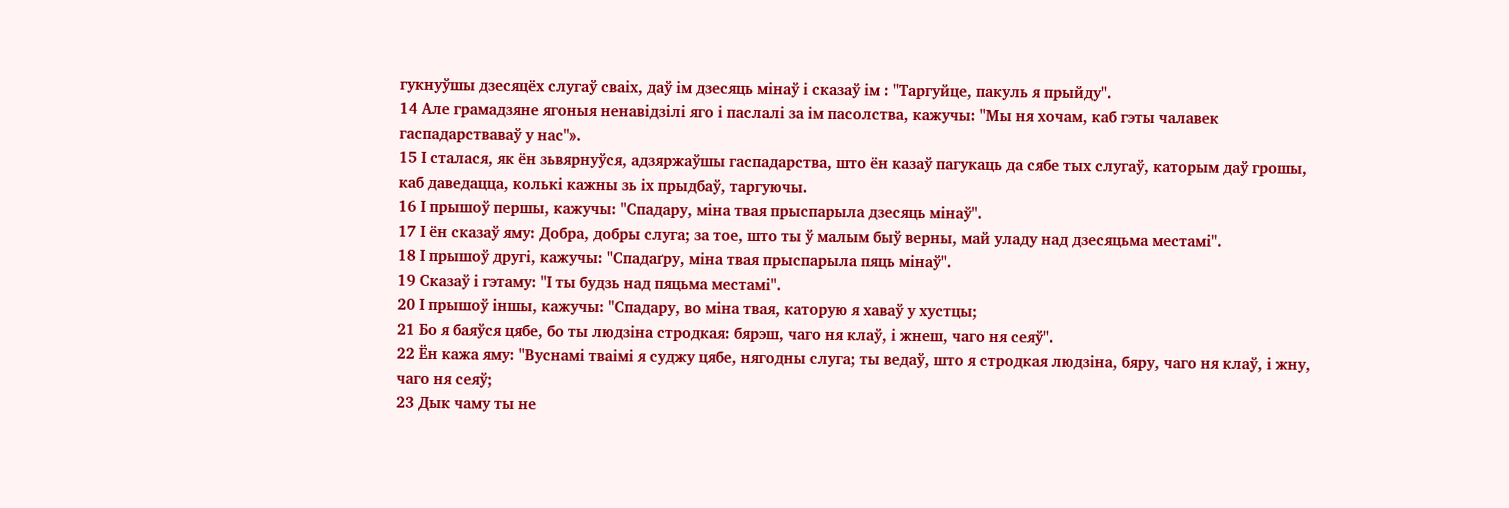гукнуўшы дзесяцёх слугаў сваіх, даў ім дзесяць мінаў і сказаў ім : "Таргуйце, пакуль я прыйду".
14 Але грамадзяне ягоныя ненавідзілі яго і паслалі за ім пасолства, кажучы: "Мы ня хочам, каб гэты чалавек гаспадарстваваў у нас"».
15 І сталася, як ён зьвярнуўся, адзяржаўшы гаспадарства, што ён казаў пагукаць да сябе тых слугаў, каторым даў грошы, каб даведацца, колькі кажны зь іх прыдбаў, таргуючы.
16 І прышоў першы, кажучы: "Спадару, міна твая прыспарыла дзесяць мінаў".
17 І ён сказаў яму: Добра, добры слуга; за тое, што ты ў малым быў верны, май уладу над дзесяцьма местамі".
18 І прышоў другі, кажучы: "Спадаґру, міна твая прыспарыла пяць мінаў".
19 Сказаў і гэтаму: "І ты будзь над пяцьма местамі".
20 І прышоў іншы, кажучы: "Спадару, во міна твая, каторую я хаваў у хустцы;
21 Бо я баяўся цябе, бо ты людзіна стродкая: бярэш, чаго ня клаў, і жнеш, чаго ня сеяў".
22 Ён кажа яму: "Вуснамі тваімі я суджу цябе, нягодны слуга; ты ведаў, што я стродкая людзіна, бяру, чаго ня клаў, і жну, чаго ня сеяў;
23 Дык чаму ты не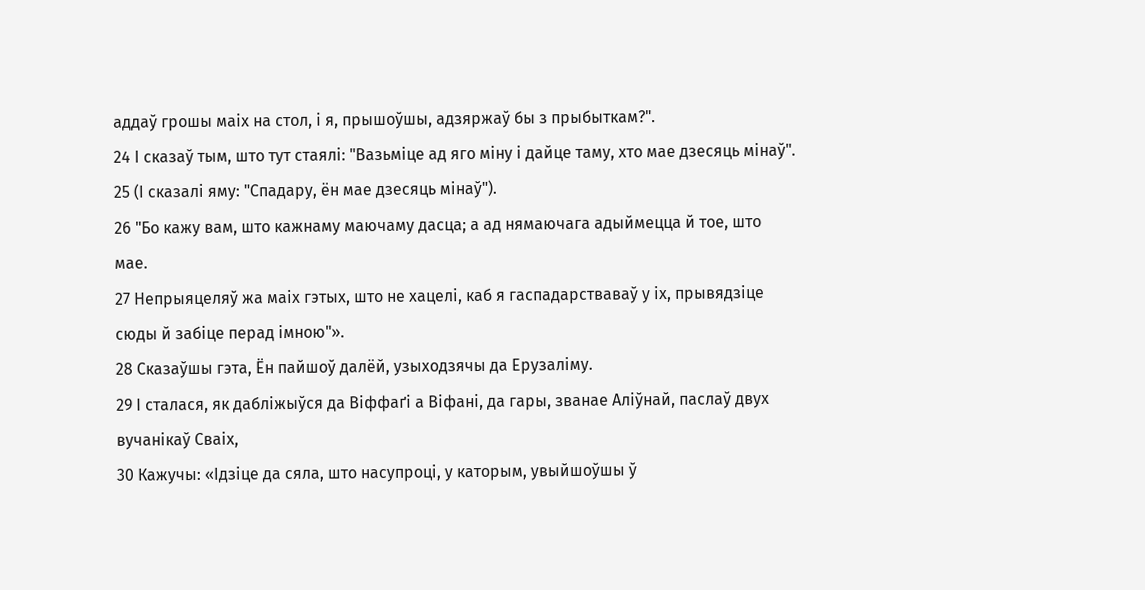аддаў грошы маіх на стол, і я, прышоўшы, адзяржаў бы з прыбыткам?".
24 І сказаў тым, што тут стаялі: "Вазьміце ад яго міну і дайце таму, хто мае дзесяць мінаў".
25 (І сказалі яму: "Спадару, ён мае дзесяць мінаў").
26 "Бо кажу вам, што кажнаму маючаму дасца; а ад нямаючага адыймецца й тое, што мае.
27 Непрыяцеляў жа маіх гэтых, што не хацелі, каб я гаспадарстваваў у іх, прывядзіце сюды й забіце перад імною"».
28 Сказаўшы гэта, Ён пайшоў далёй, узыходзячы да Ерузаліму.
29 І сталася, як дабліжыўся да Віффаґі а Віфані, да гары, званае Аліўнай, паслаў двух вучанікаў Сваіх,
30 Кажучы: «Ідзіце да сяла, што насупроці, у каторым, увыйшоўшы ў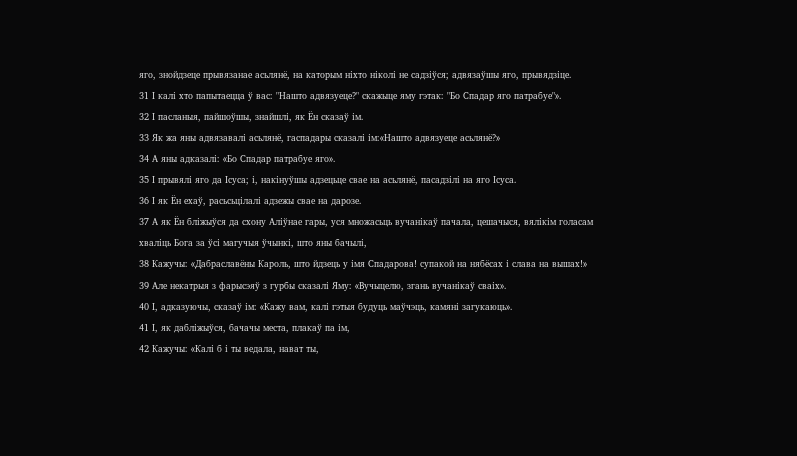яго, знойдзеце прывязанае асьлянё, на каторым ніхто ніколі не садзіўся; адвязаўшы яго, прывядзіце.
31 І калі хто папытаецца ў вас: "Нашто адвязуеце?" скажыце яму гэтак: "Бо Спадар яго патрабуе"».
32 І пасланыя, пайшоўшы, знайшлі, як Ён сказаў ім.
33 Як жа яны адвязавалі асьлянё, гаспадары сказалі ім:«Нашто адвязуеце асьлянё?»
34 А яны адказалі: «Бо Спадар патрабуе яго».
35 І прывялі яго да Ісуса; і, накінуўшы адзецьце свае на асьлянё, пасадзілі на яго Ісуса.
36 І як Ён ехаў, расьсьцілалі адзежы свае на дарозе.
37 А як Ён бліжыўся да схону Аліўнае гары, уся множасьць вучанікаў пачала, цешачыся, вялікім голасам хваліць Бога за ўсі магучыя ўчынкі, што яны бачылі,
38 Кажучы: «Дабраславёны Кароль, што йдзець у імя Спадарова! супакой на нябёсах і слава на вышах!»
39 Але некатрыя з фарысэяў з гурбы сказалі Яму: «Вучыцелю, згань вучанікаў сваіх».
40 І, адказуючы, сказаў ім: «Кажу вам, калі гэтыя будуць маўчэць, камяні загукаюць».
41 І, як дабліжыўся, бачачы места, плакаў па ім,
42 Кажучы: «Калі б і ты ведала, нават ты,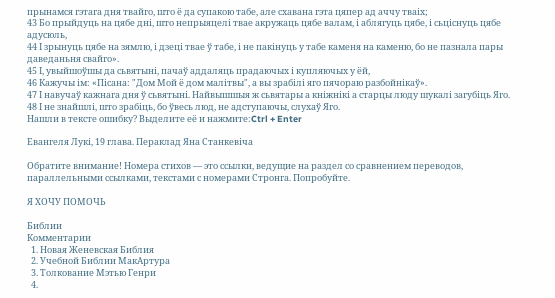прынамся гэтага дня твайго, што ё да супакою табе, але схавана гэта цяпер ад аччу тваіх;
43 Бо прыйдуць на цябе дні, што непрыяцелі твае акружаць цябе валам, і аблягуць цябе, і сьціснуць цябе адусюль,
44 І зрынуць цябе на зямлю, і дзеці твае ў табе, і не пакінуць у табе каменя на каменю, бо не пазнала пары даведаньня свайго».
45 І, увыйшоўшы да сьвятыні, пачаў аддаляць прадаючых і купляючых у ёй,
46 Кажучы ім: «Пісана: "Дом Мой ё дом малітвы", а вы зрабілі яго пячораю разбойнікаў».
47 І навучаў кажнага дня ў сьвятыні. Найвышшыя ж сьвятары а кніжнікі а старцы люду шукалі загубіць Яго.
48 І не знайшлі, што зрабіць, бо ўвесь люд, не адступаючы, слухаў Яго.
Нашли в тексте ошибку? Выделите её и нажмите:Ctrl + Enter

Евангеля Лукі, 19 глава. Пераклад Яна Станкевіча

Обратите внимание! Номера стихов — это ссылки, ведущие на раздел со сравнением переводов, параллельными ссылками, текстами с номерами Стронга. Попробуйте.

Я ХОЧУ ПОМОЧЬ

Библии
Комментарии
  1. Новая Женевская Библия
  2. Учебной Библии МакАртура
  3. Толкование Мэтью Генри
  4.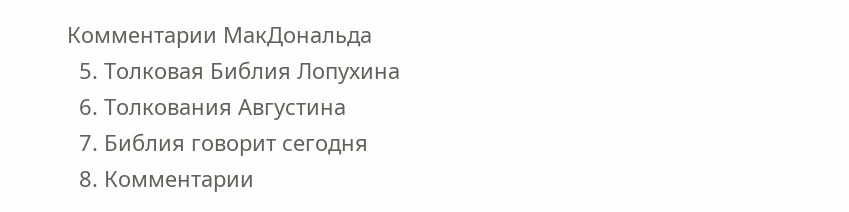Комментарии МакДональда
  5. Толковая Библия Лопухина
  6. Толкования Августина
  7. Библия говорит сегодня
  8. Комментарии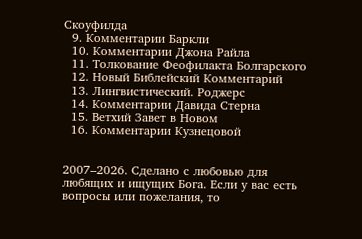Скоуфилда
  9. Комментарии Баркли
  10. Комментарии Джона Райла
  11. Толкование Феофилакта Болгарского
  12. Новый Библейский Комментарий
  13. Лингвистический. Роджерс
  14. Комментарии Давида Стерна
  15. Ветхий Завет в Новом
  16. Комментарии Кузнецовой


2007–2026. Сделано с любовью для любящих и ищущих Бога. Если у вас есть вопросы или пожелания, то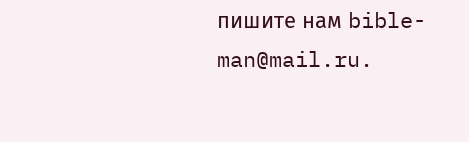пишите нам bible-man@mail.ru.